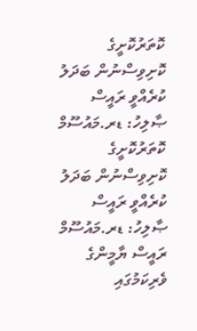ކޮތަރުކޮށީގެ ކޮށިވިސްނުން ބަދަލު ކުރެއްވީ ރައީސް ޞާލިހު: ޑރ.މައުސޫމް
ކޮތަރުކޮށީގެ ކޮށިވިސްނުން ބަދަލު ކުރެއްވީ ރައީސް ޞާލިހު: ޑރ.މައުސޫމް
ރައީސް ޔާމީންގެ ވެރިކަމުގައި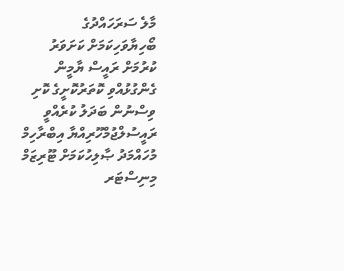މާލެ ސަރަހައްދުގެ ބޯހިޔާވަހިކަމަށް ކަށަވަރު ކުރުމަށް ރައީސް ޔާމީން ގެންގުޅުއްވި ކޮތަރުކޮށީގެ ކޮށި ވިސްނުން ބަދަލު ކުރެއްވީ ރައީސުލްޖުމްހޫރިއްޔާ އިބްރާހިމް މުހައްމަދު ޞާލިހުކަމަށް ޓޫރިޒަމް މިނިސްޓަރ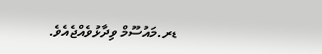ޑރ.މައުސޫމް ވިދާޅުވެއްޖެއެވެ.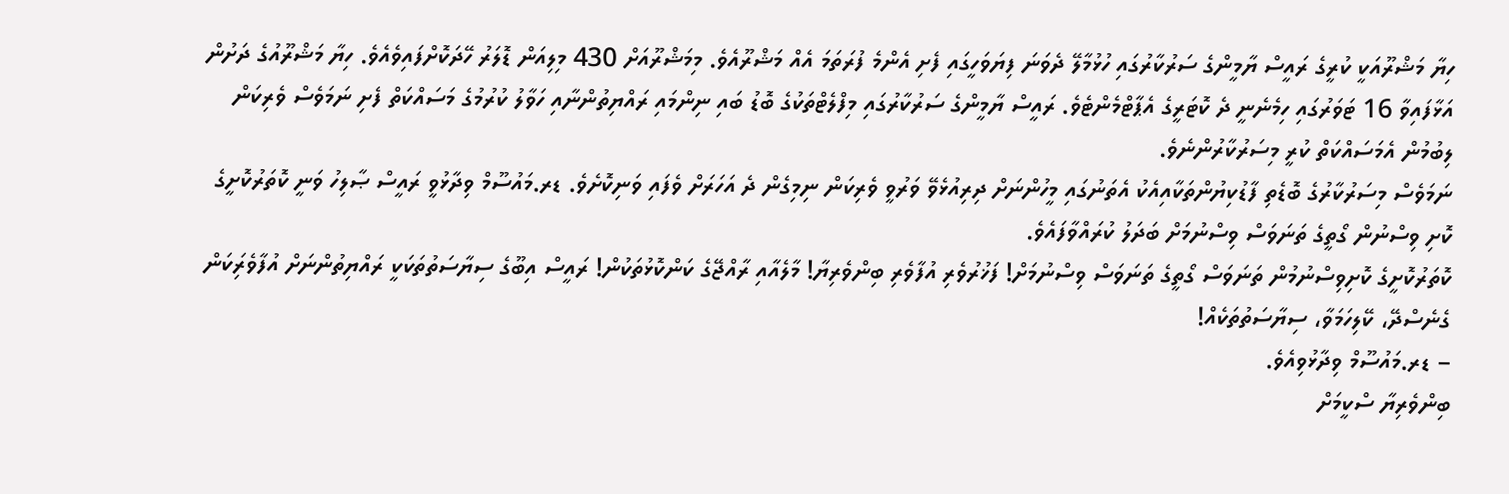ހިޔާ މަޝްރޫއަކީ ކުރީގެ ރައީސް ޔާމީންގެ ސަރުކާރުގައި ހުޅުމާލޭ ދެވަނަ ފިޔަވަހީގައި ފެށި އެންމެ ފުރަތަމަ އެއް މަޝްރޫއެވެ. މިމަޝްރޫއަށް 430 މިލިއަން ޑޮލަރު ހޭދަކޮށްފައިވެއެވެ. ހިޔާ މަޝްރޫއުގެ ދަށުން އަޅާފައިވާ 16 ޓަވަރުގައި ހިމެނެނީ ދެ ކޮޓަރީގެ އެޕާޓްމެންޓެވެ. ރައީސް ޔާމީންގެ ސަރުކާރުގައި މިފްލެޓްތަކުގެ ބޮޑު ބައި ނިންމައި ރައްޔިތުންނާއި ހަވާލު ކުރުމުގެ މަސައްކަތް ފެށި ނަމަވެސް ވެރިކަން ލިބުމުން އެމަސައްކަތް ކުރީ މިސަރުކާރުންނެވެ.
ނަމަވެސް މިސަރުކާރުގެ ބޮޑެތި ފާޑުކިޔުންތަކާއިއެކު އެތަނުގައި މީހުންނަށް ދިރިއުޅެވޭ ވަރުވީ ވެރިކަން ނިމިގެން ދެ އަހަރަށް ވެފައި ވަނިކޮށެވެ. ޑރ.މައުސޫމް ވިދާޅުވީ ރައީސް ޞާލިހު ވަނީ ކޮތަރުކޮށީގެ ކޮށި ވިސްނުން ގޯތީގެ ތަނަވަސް ވިސްނުމަށް ބަދަލު ކުރައްވާފައެވެ.
ކޮތަރުކޮށީގެ ކޮށިވިސްނުމުން ތަނަވަސް ގޯތީގެ ތަނަވަސް ވިސްނުމަށް! ފަޚުރުވެރި އުފާވެރި ބިންވެރިޔާ! މާލެއާއި ރާއްޖޭގެ ކަންކޮޅުތަކުން! ރައީސް އިބޫގެ ސިޔާސަތުތަކަކީ ރައްޔިތުންނަށް އުފާވެރިަކަން ގެނެސްދޭ، ކޭލިހަމަވާ، ސިޔާސަތުތަކެއް!
– ޑރ.މައުސޫމް ވިދާޅުވިއެވެ.
ބިންވެރިޔާ ސްކީމަށް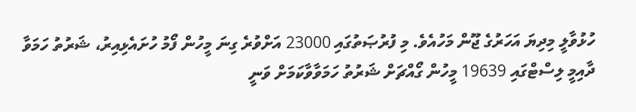ހުޅުވާލީ މިދިޔަ އަހަރުގެ ޖޫން މަހުއެވެ. މި ފުރުޞަތުގައި 23000 އަށްވުރެ ގިނަ މީހުން ފޯމު ހުށައެޅިއިރު، ޝަރުތު ހަމަވާ ދާއިމީ ލިސްޓްގައި 19639 މީހުން ގޯއްޗަށް ޝަރުތު ހަމަވާވާކަމަށް ވަނީ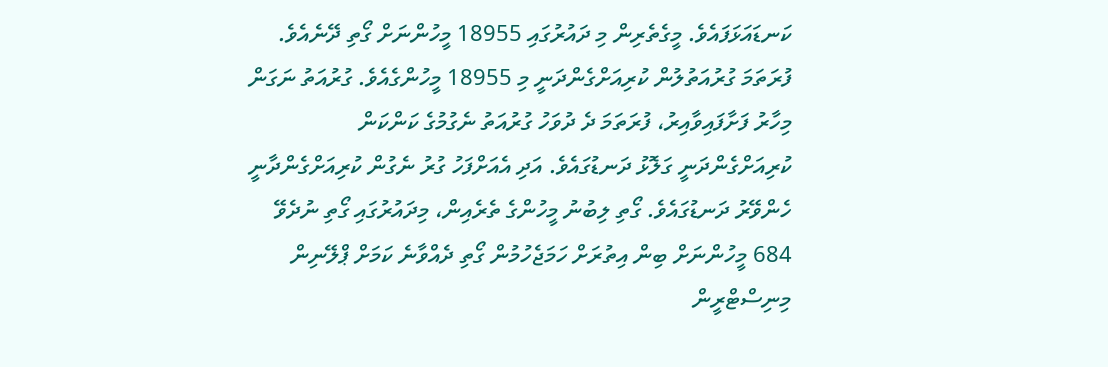ކަނޑައަޅަފައެވެ. މީގެތެރިން މި ދައުރުގައި 18955 މީހުންނަށް ގޯތި ދޭނެއެވެ.
ފުރަތަމަ ގުރުއަތުލުން ކުރިއަށްގެންދަނީ މި 18955 މީހުންގެއެވެ. ގުރުއަތު ނަގަން މިހާރު ފަށާފައިވާއިރު، ފުރަތަމަ ދެ ދުވަހު ގުރުއަތު ނެގުމުގެ ކަންކަން ކުރިއަށްގެންދަނީ ގަލޮޅު ދަނޑުގައެވެ. އަދި އެއަށްފަހު ގުރު ނެގުން ކުރިއަށްގެންދާނީ ހެންވޭރު ދަނޑުގައެވެ. ގޯތި ލިބުނު މީހުންގެ ތެރެއިން، މިދައުރުގައި ގޯތި ނުދެވޭ 684 މީހުންނަށް ބިން އިތުރަށް ހަމަޖެހުމުން ގޯތި ދެއްވާނެ ކަމަށް ޕްލޭނިން މިނިސްޓްރީން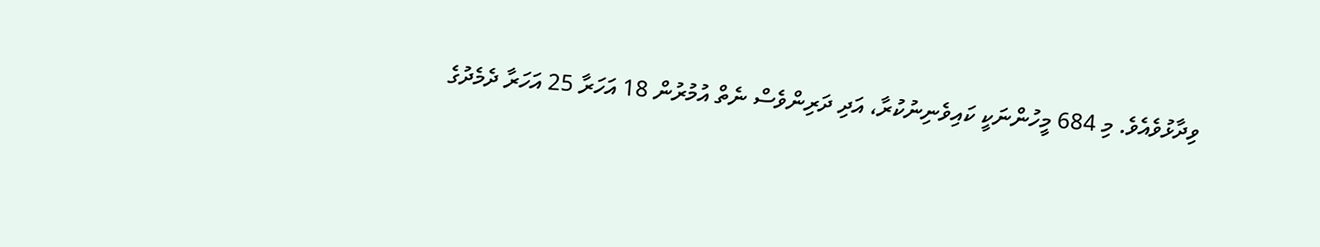ވިދާޅުވެއެވެ. މި 684 މީހުންނަކީ ކައިވެނިނުކުރާ، އަދި ދަރިންވެސް ނެތް އުމުރުން 18 އަހަރާ 25 އަހަރާ ދެމެދުގެ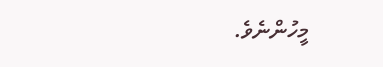މީހުންނެވެ.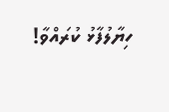ހިޔާލުފާޅު ކުރައްވާ!